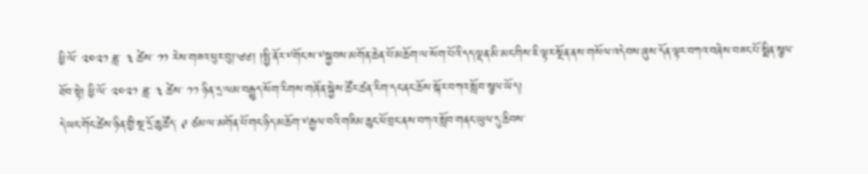ཕྱི་ལོ་ ༢༠༢༡ ཟླ་ ༣ ཚེས་ ༡༡ རེས་གཟའ་ཕུར་བུ།༄༅། །སྤྱི་ནོར་༸གོང་ས་༸སྐྱབས་མགོན་ཆེན་པོ་མཆོག་ལ་སོག་པོའི་དད་ལྡན་མི་མང་གིས་ཇི་ལྟར་སྔོན་ནས་གསོལ་འདེབས་ཞུས་དོན་ལྟར་བཀའ་བཞེས་བཟང་པོ་སྨིན་སྩལ་ཐོབ་སྟེ། ཕྱི་ལོ་ ༢༠༢༡ ཟླ་ ༣ ཚེས་ ༡༡ ཉིན་དྲ་ལམ་བརྒྱུད་སོག་རིགས་གཞོན་སྐྱེས་ཚོར་ཚན་རིག་དང་ནང་ཆོས་སྐོར་བཀའ་སློབ་སྩལ་ཡོད།
དེ་ཡང་གོང་ཚེས་ཉིན་གྱི་སྔ་དྲོ་ཆུ་ཚོད་ ༩ ཙམ་ལ་མགོན་པོ་གང་ཉིད་མཆོག་༸རྒྱལ་བའི་གཟིམ་ཆུང་ཕོ་བྲང་ནས་བཀའ་སློབ་གནང་ཡུལ་དུ་ཆིབས་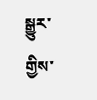སྒྱུར་གྱིས་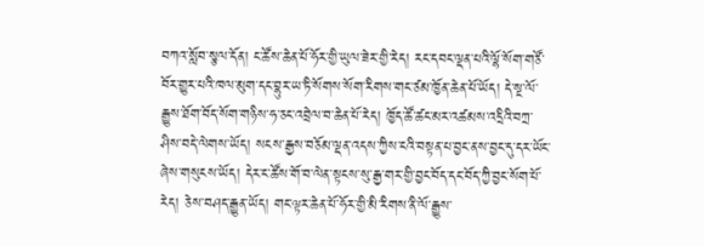བཀའ་སློབ་སྩལ་དོན། ང་ཚོས་ཆེན་པོ་ཧོར་གྱི་ཡུལ་ཟེར་གྱི་རེད། རང་དབང་ལྡན་པའི་ལྷོ་སོག་གཙོ་བོར་གྱུར་པའི་ཁལ་མུག་དང་བྷུར་ཡ་ཏི་སོགས་སོག་རིགས་གང་ཙམ་ཁྱོན་ཆེན་པོ་ཡོད། དེ་སྔ་ལོ་རྒྱུས་ཐོག་བོད་སོག་གཉིས་ཧ་ཅང་འབྲེལ་བ་ཆེན་པོ་རེད། ཁྱོད་ཚོ་ཚང་མར་འཚམས་འདྲིའི་བཀྲ་ཤིས་བདེ་ལེགས་ཡོད། སངས་རྒྱས་བཅོམ་ལྡན་འདས་ཀྱིས་ངའི་བསྟན་པ་བྱང་ནས་བྱང་དུ་དར་ཡོང་ཞེས་གསུངས་ཡོད། དེར་ང་ཚོས་གོ་བ་ལེན་སྟངས་སུ་རྒྱ་གར་གྱི་བྱང་བོད་དང་བོད་ཀྱི་བྱང་སོག་པོ་རེད། ཅེས་བཤད་རྒྱུན་ཡོད། གང་ལྟར་ཆེན་པོ་ཧོར་གྱི་མི་རིགས་ནི་ལོ་རྒྱུས་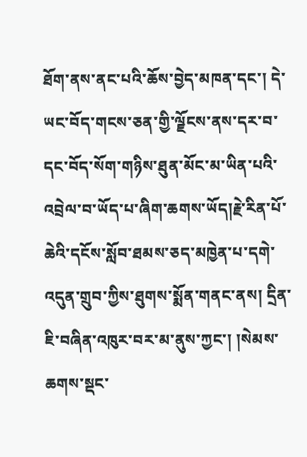ཐོག་ནས་ནང་པའི་ཆོས་བྱེད་མཁན་དང་། དེ་ཡང་བོད་གངས་ཅན་གྱི་ལྗོངས་ནས་དར་བ་དང་བོད་སོག་གཉིས་ཐུན་མོང་མ་ཡིན་པའི་འབྲེལ་བ་ཡོད་པ་ཞིག་ཆགས་ཡོད།རྗེ་རིན་པོ་ཆེའི་དངོས་སློབ་ཐམས་ཅད་མཁྱེན་པ་དགེ་འདུན་གྲུབ་ཀྱིས་ཐུགས་སྨོན་གནང་ནས། དྲིན་ཇི་བཞིན་འཁུར་བར་མ་ནུས་ཀྱང་། །སེམས་ཆགས་སྡང་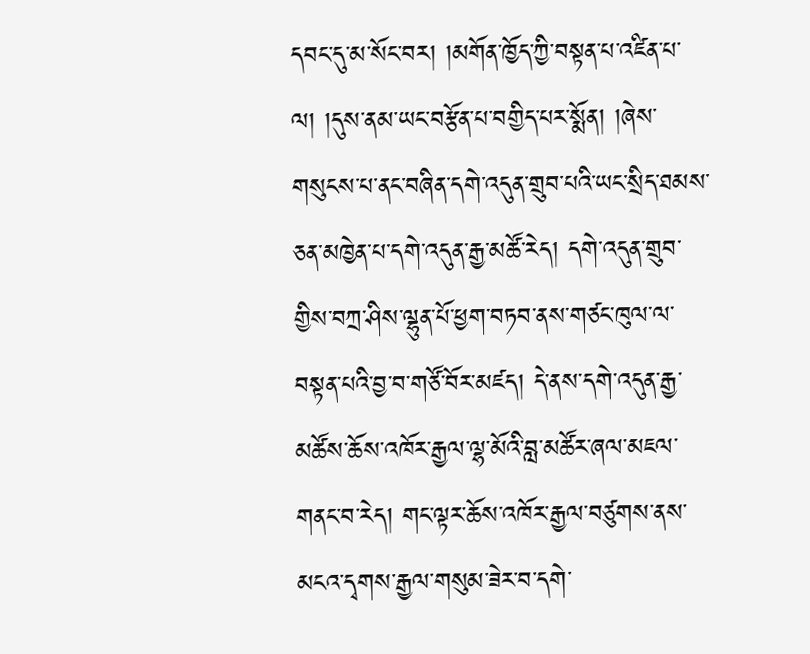དབང་དུ་མ་སོང་བར། །མགོན་ཁྱོད་ཀྱི་བསྟན་པ་འཛིན་པ་ལ། །དུས་ནམ་ཡང་བརྩོན་པ་བགྱིད་པར་སྨོན། །ཞེས་གསུངས་པ་ནང་བཞིན་དགེ་འདུན་གྲུབ་པའི་ཡང་སྲིད་ཐམས་ཅན་མཁྱེན་པ་དགེ་འདུན་རྒྱ་མཚོ་རེད། དགེ་འདུན་གྲུབ་གྱིས་བཀྲ་ཤིས་ལྷུན་པོ་ཕྱག་བཏབ་ནས་གཙང་ཁུལ་ལ་བསྟན་པའི་བྱ་བ་གཙོ་བོར་མཛད། དེ་ནས་དགེ་འདུན་རྒྱ་མཚོས་ཆོས་འཁོར་རྒྱལ་ལྷ་མོའི་བླ་མཚོར་ཞལ་མཇལ་གནང་བ་རེད། གང་ལྟར་ཆོས་འཁོར་རྒྱལ་བཙུགས་ནས་མངའ་དྭགས་རྒྱལ་གསུམ་ཟེར་བ་དགེ་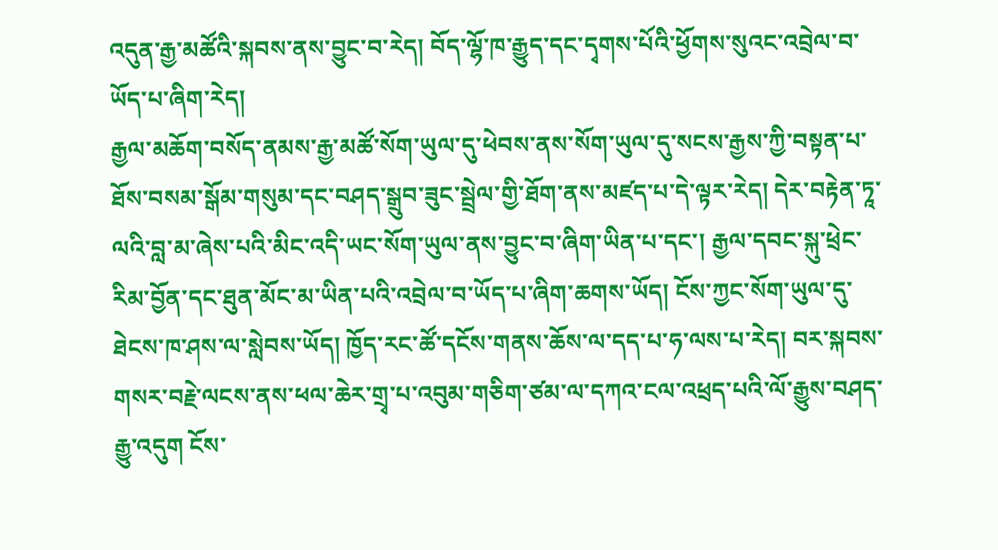འདུན་རྒྱ་མཚོའི་སྐབས་ནས་བྱུང་བ་རེད། བོད་ལྷོ་ཁ་རྒྱུད་དང་དྭགས་པོའི་ཕྱོགས་སུའང་འབྲེལ་བ་ཡོད་པ་ཞིག་རེད།
རྒྱལ་མཆོག་བསོད་ནམས་རྒྱ་མཚོ་སོག་ཡུལ་དུ་ཕེབས་ནས་སོག་ཡུལ་དུ་སངས་རྒྱས་ཀྱི་བསྟན་པ་ཐོས་བསམ་སྒོམ་གསུམ་དང་བཤད་སྒྲུབ་ཟུང་སྦྲེལ་གྱི་ཐོག་ནས་མཛད་པ་དེ་ལྟར་རེད། དེར་བརྟེན་ཏཱ་ལའི་བླ་མ་ཞེས་པའི་མིང་འདི་ཡང་སོག་ཡུལ་ནས་བྱུང་བ་ཞིག་ཡིན་པ་དང་། རྒྱལ་དབང་སྐུ་ཕྲེང་རིམ་བྱོན་དང་ཐུན་མོང་མ་ཡིན་པའི་འབྲེལ་བ་ཡོད་པ་ཞིག་ཆགས་ཡོད། ངོས་ཀྱང་སོག་ཡུལ་དུ་ཐེངས་ཁ་ཤས་ལ་སླེབས་ཡོད། ཁྱོད་རང་ཚོ་དངོས་གནས་ཆོས་ལ་དད་པ་ཧ་ལས་པ་རེད། བར་སྐབས་གསར་བརྗེ་ལངས་ནས་ཕལ་ཆེར་གྲྭ་པ་འབུམ་གཅིག་ཙམ་ལ་དཀའ་ངལ་འཕྲད་པའི་ལོ་རྒྱུས་བཤད་རྒྱུ་འདུག ངོས་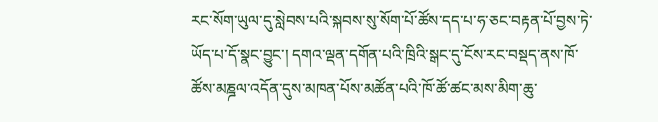རང་སོག་ཡུལ་དུ་སླེབས་པའི་སྐབས་སུ་སོག་པོ་ཚོས་དད་པ་ཧ་ཅང་བརྟན་པོ་བྱས་ཏེ་ཡོད་པ་དོ་སྣང་བྱུང་། དགའ་ལྡན་དགོན་པའི་ཁྲིའི་སྒང་དུ་ངོས་རང་བསྡད་ནས་ཁོ་ཚོས་མཎྜལ་འདོན་དུས་མཁན་པོས་མཚོན་པའི་ཁོ་ཚོ་ཚང་མས་མིག་ཆུ་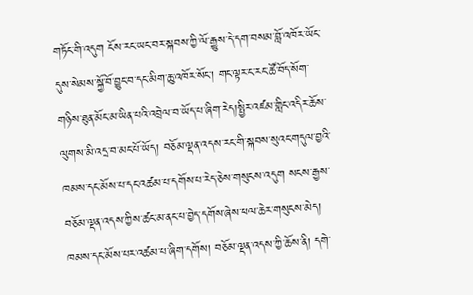གཏོང་གི་འདུག ངོས་རང་ཡང་བར་སྐབས་ཀྱི་ལོ་རྒྱུས་དེ་དག་བསམ་བློ་འཁོར་ཡོང་དུས་སེམས་སྐྱོ་བོ་བྱུང་བ་དང་མིག་ཆུ་འཁོར་སོང་། གང་ལྟར་ང་རང་ཚོ་བོད་སོག་གཉིས་ཐུན་མོང་མ་ཡིན་པའི་འབྲེལ་བ་ཡོད་པ་ཞིག་རེད།སྤྱིར་འཛམ་གླིང་འདིར་ཆོས་ལུགས་མི་འདྲ་བ་མང་པོ་ཡོད། བཅོམ་ལྡན་འདས་རང་གི་སྐབས་སུའང་གདུལ་བྱའི་ཁམས་དང་མོས་པ་དང་འཚམ་པ་དགོས་པ་རེད་ཅེས་གསུངས་འདུག སངས་རྒྱས་བཅོམ་ལྡན་འདས་ཀྱིས་ཚང་མ་ནང་པ་བྱེད་དགོས་ཞེས་ཕལ་ཆེར་གསུངས་མེད། ཁམས་དང་མོས་པར་འཚམ་པ་ཞིག་དགོས། བཅོམ་ལྡན་འདས་ཀྱི་ཆོས་ནི། དགེ་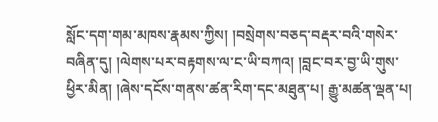སློང་དག་གམ་མཁས་རྣམས་ཀྱིས། །བསྲེགས་བཅད་བརྡར་བའི་གསེར་བཞིན་དུ། །ལེགས་པར་བརྟགས་ལ་ང་ཡི་བཀའ། །བླང་བར་བྱ་ཡི་གུས་ཕྱིར་མིན། །ཞེས་དངོས་གནས་ཚན་རིག་དང་མཐུན་པ། རྒྱུ་མཚན་ལྡན་པ།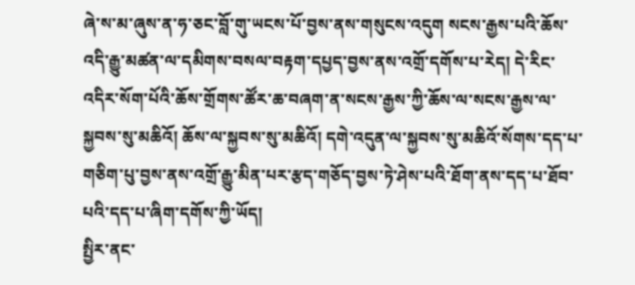ཞེ་ས་མ་ཞུས་ན་ཧ་ཅང་བློ་གུ་ཡངས་པོ་བྱས་ནས་གསུངས་འདུག སངས་རྒྱས་པའི་ཆོས་འདི་རྒྱུ་མཚན་ལ་དམིགས་བསལ་བརྟག་དཔྱད་བྱས་ནས་འགྲོ་དགོས་པ་རེད། དེ་རིང་འདིར་སོག་པོའི་ཆོས་གྲོགས་ཚོར་ཆ་བཞག་ན་སངས་རྒྱས་ཀྱི་ཆོས་ལ་སངས་རྒྱས་ལ་སྐྱབས་སུ་མཆིའོ། ཆོས་ལ་སྐྱབས་སུ་མཆིའོ། དགེ་འདུན་ལ་སྐྱབས་སུ་མཆིའོ་སོགས་དད་པ་གཅིག་པུ་བྱས་ནས་འགྲོ་རྒྱུ་མིན་པར་རྩད་གཅོད་བྱས་ཏེ་ཤེས་པའི་ཐོག་ནས་དད་པ་ཐོབ་པའི་དད་པ་ཞིག་དགོས་ཀྱི་ཡོད།
སྤྱིར་ནང་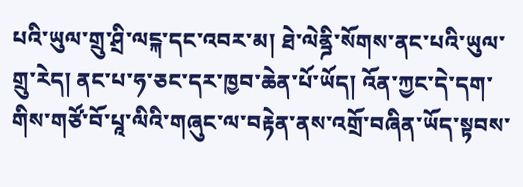པའི་ཡུལ་གྲུ་ཤྲི་ལངྐ་དང་འབར་མ། ཐེ་ལེནྜི་སོགས་ནང་པའི་ཡུལ་གྲུ་རེད། ནང་པ་ཧ་ཅང་དར་ཁྱབ་ཆེན་པོ་ཡོད། འོན་ཀྱང་དེ་དག་གིས་གཙོ་བོ་པཱ་ལིའི་གཞུང་ལ་བརྟེན་ནས་འགྲོ་བཞིན་ཡོད་སྟབས་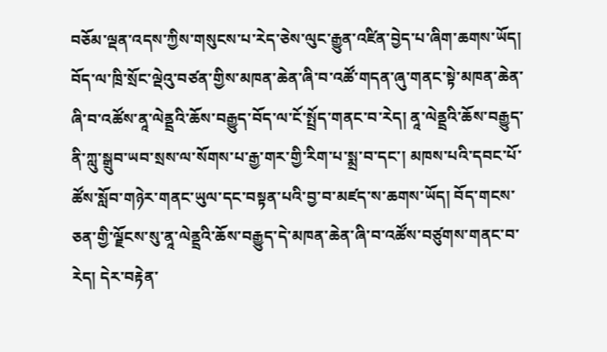བཅོམ་ལྡན་འདས་ཀྱིས་གསུངས་པ་རེད་ཅེས་ལུང་རྒྱུན་འཛིན་བྱེད་པ་ཞིག་ཆགས་ཡོད། བོད་ལ་ཁྲི་སྲོང་ལྡེའུ་བཙན་གྱིས་མཁན་ཆེན་ཞི་བ་འཚོ་གདན་ཞུ་གནང་སྟེ་མཁན་ཆེན་ཞི་བ་འཚོས་ནཱ་ལེནྡྲའི་ཆོས་བརྒྱུད་བོད་ལ་ངོ་སྤྲོད་གནང་བ་རེད། ནཱ་ལེནྡྲའི་ཆོས་བརྒྱུད་ནི་ཀླུ་སྒྲུབ་ཡབ་སྲས་ལ་སོགས་པ་རྒྱ་གར་གྱི་རིག་པ་སྨྲ་བ་དང་། མཁས་པའི་དབང་པོ་ཚོས་སློབ་གཉེར་གནང་ཡུལ་དང་བསྟན་པའི་བྱ་བ་མཛད་ས་ཆགས་ཡོད། བོད་གངས་ཅན་གྱི་ལྗོངས་སུ་ནཱ་ལེནྡྲའི་ཆོས་བརྒྱུད་དེ་མཁན་ཆེན་ཞི་བ་འཚོས་བཙུགས་གནང་བ་རེད། དེར་བརྟེན་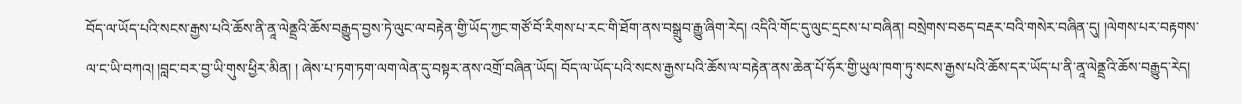བོད་ལ་ཡོད་པའི་སངས་རྒྱས་པའི་ཆོས་ནི་ནཱ་ལེནྡྲའི་ཆོས་བརྒྱུད་བྱས་ཏེ་ལུང་ལ་བརྟེན་གྱི་ཡོད་ཀྱང་གཙོ་བོ་རིགས་པ་རང་གི་ཐོག་ནས་བསྒྲུབ་རྒྱུ་ཞིག་རེད། འདིའི་གོང་དུ་ལུང་དྲངས་པ་བཞིན། བསྲེགས་བཅད་བརྡར་བའི་གསེར་བཞིན་དུ། །ལེགས་པར་བརྟགས་ལ་ང་ཡི་བཀའ། །བླང་བར་བྱ་ཡི་གུས་ཕྱིར་མིན། ། ཞེས་པ་ཏག་ཏག་ལག་ལེན་དུ་བསྟར་ནས་འགྲོ་བཞིན་ཡོད། བོད་ལ་ཡོད་པའི་སངས་རྒྱས་པའི་ཆོས་ལ་བརྟེན་ནས་ཆེན་པོ་ཧོར་གྱི་ཡུལ་ཁག་ཏུ་སངས་རྒྱས་པའི་ཆོས་དར་ཡོད་པ་ནི་ནཱ་ལེནྡྲའི་ཆོས་བརྒྱུད་རེད།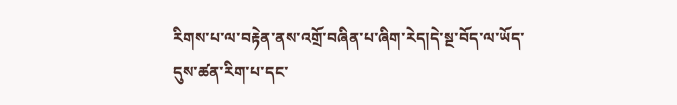རིགས་པ་ལ་བརྟེན་ནས་འགྲོ་བཞིན་པ་ཞིག་རེད།དེ་སྔ་བོད་ལ་ཡོད་དུས་ཚན་རིག་པ་དང་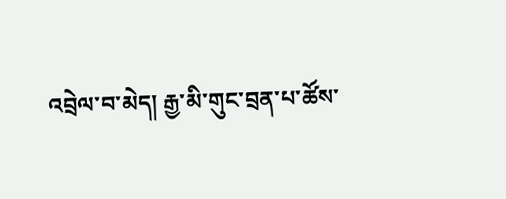འབྲེལ་བ་མེད། རྒྱ་མི་གུང་བྲན་པ་ཚོས་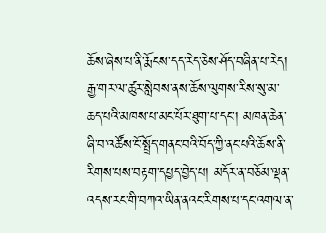ཆོས་ཞེས་པ་ནི་རྨོངས་དད་རེད་ཅེས་ཤོད་བཞིན་པ་རེད། རྒྱ་གར་ལ་ཚུར་སླེབས་ནས་ཆོས་ལུགས་རིས་སུ་མ་ཆད་པའི་མཁས་པ་མང་པོར་ཐུག་པ་དང་། མཁན་ཆེན་ཞི་བ་འཚོས་ངོ་སྤྲོད་གནང་བའི་བོད་ཀྱི་ནང་པའི་ཆོས་ནི་རིགས་པས་བརྟག་དཔྱད་བྱེད་པ། མདོར་ན་བཅོམ་ལྡན་འདས་རང་གི་བཀའ་ཡིན་ནའང་རིགས་པ་དང་འགལ་ན་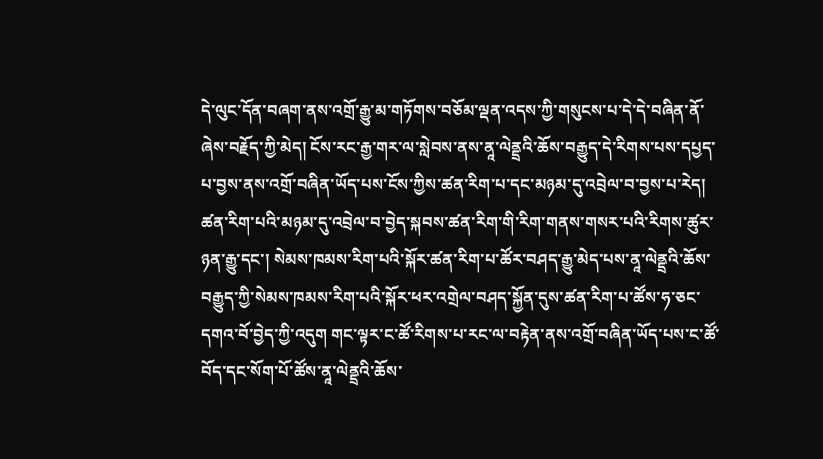དེ་ལུང་དོན་བཞག་ནས་འགྲོ་རྒྱུ་མ་གཏོགས་བཅོམ་ལྡན་འདས་ཀྱི་གསུངས་པ་དེ་དེ་བཞིན་ནོ་ཞེས་བརྗོད་ཀྱི་མེད། ངོས་རང་རྒྱ་གར་ལ་སླེབས་ནས་ནཱ་ལེནྡྲའི་ཆོས་བརྒྱུད་དེ་རིགས་པས་དཔྱད་པ་བྱས་ནས་འགྲོ་བཞིན་ཡོད་པས་ངོས་ཀྱིས་ཚན་རིག་པ་དང་མཉམ་དུ་འབྲེལ་བ་བྱས་པ་རེད། ཚན་རིག་པའི་མཉམ་དུ་འབྲེལ་བ་བྱེད་སྐབས་ཚན་རིག་གི་རིག་གནས་གསར་པའི་རིགས་ཚུར་ཉན་རྒྱུ་དང་། སེམས་ཁམས་རིག་པའི་སྐོར་ཚན་རིག་པ་ཚོར་བཤད་རྒྱུ་མེད་པས་ནཱ་ལེནྡྲའི་ཆོས་བརྒྱུད་ཀྱི་སེམས་ཁམས་རིག་པའི་སྐོར་ཕར་འགྲེལ་བཤད་སྐྱོན་དུས་ཚན་རིག་པ་ཚོས་ཧ་ཅང་དགའ་བོ་བྱེད་ཀྱི་འདུག གང་ལྟར་ང་ཚོ་རིགས་པ་རང་ལ་བརྟེན་ནས་འགྲོ་བཞིན་ཡོད་པས་ང་ཚོ་བོད་དང་སོག་པོ་ཚོས་ནཱ་ལེནྡྲའི་ཆོས་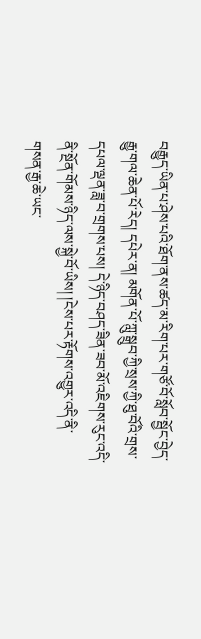བརྒྱུད་ཡིན་པ་ཤེས་པའི་ཐོག་ནས་ཚད་མ་རིག་པར་གཙོ་བོ་སློབ་སྦྱོང་བྱེད་རྒྱུ་གལ་ཆེན་པོ་རེད། དཔེར་ན། མགོན་པོ་ཀླུ་སྒྲུབ་ཀྱི་སྲས་ཀྱི་ཐུ་བོའི་གྲས་དཔལ་ལྡན་ཟླ་བ་གྲགས་པས། དེ་ཉིད་བཤད་ཟིན་ཟབ་མོ་འཇིགས་རུང་འདི་ནི་སྔོན་གོམས་ཉིད་ལས་སྐྱེ་བོ་ཡིས། །ངེས་པར་རྟོགས་འགྱུར་འདི་ནི་གསན་རྒྱ་ཆེ་ཡང་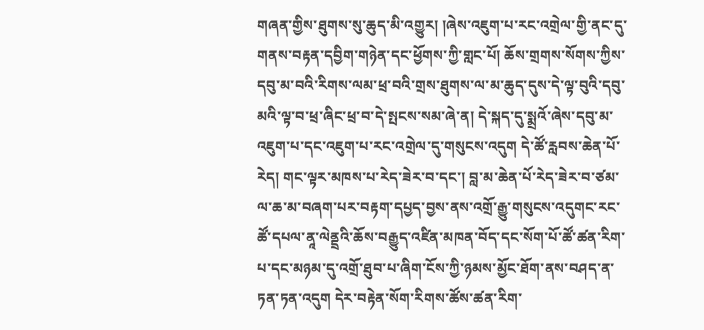གཞན་གྱིས་ཐུགས་སུ་ཆུད་མི་འགྱུར། །ཞེས་འཇུག་པ་རང་འགྲེལ་གྱི་ནང་དུ་གནས་བརྟན་དབྱིག་གཉེན་དང་ཕྱོགས་ཀྱི་གླང་པོ། ཆོས་གྲགས་སོགས་ཀྱིས་དབུ་མ་བའི་རིགས་ལམ་ཕྲ་བའི་གྲས་ཐུགས་ལ་མ་ཆུད་དུས་དེ་ལྟ་བུའི་དབུ་མའི་ལྟ་བ་ཕྲ་ཞིང་ཕྲ་བ་དེ་སྤངས་སམ་ཞེ་ན། དེ་སྐད་དུ་སྨྲའོ་ཞེས་དབུ་མ་འཇུག་པ་དང་འཇུག་པ་རང་འགྲེལ་དུ་གསུངས་འདུག དེ་ཚོ་རླབས་ཆེན་པོ་རེད། གང་ལྟར་མཁས་པ་རེད་ཟེར་བ་དང་། བླ་མ་ཆེན་པོ་རེད་ཟེར་བ་ཙམ་ལ་ཆ་མ་བཞག་པར་བརྟག་དཔྱད་བྱས་ནས་འགྲོ་རྒྱུ་གསུངས་འདུགང་རང་ཚོ་དཔལ་ནཱ་ལེནྡྲའི་ཆོས་བརྒྱུད་འཛིན་མཁན་བོད་དང་སོག་པོ་ཚོ་ཚན་རིག་པ་དང་མཉམ་དུ་འགྲོ་ཐུབ་པ་ཞིག་ངོས་ཀྱི་ཉམས་མྱོང་ཐོག་ནས་བཤད་ན་ཏན་ཏན་འདུག དེར་བརྟེན་སོག་རིགས་ཚོས་ཚན་རིག་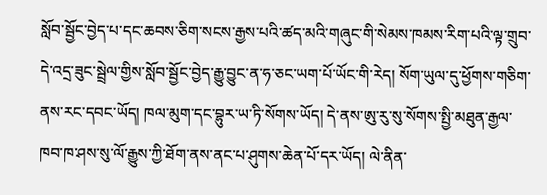སློབ་སྦྱོང་བྱེད་པ་དང་ཆབས་ཅིག་སངས་རྒྱས་པའི་ཚད་མའི་གཞུང་གི་སེམས་ཁམས་རིག་པའི་ལྟ་གྲུབ་དེ་འདྲ་ཟུང་སྦྲེལ་གྱིས་སློབ་སྦྱོང་བྱེད་རྒྱུ་བྱུང་ན་ཧ་ཅང་ཡག་པོ་ཡོང་གི་རེད། སོག་ཡུལ་དུ་ཕྱོགས་གཅིག་ནས་རང་དབང་ཡོད། ཁལ་མུག་དང་བྷུར་ཡ་ཏི་སོགས་ཡོད། དེ་ནས་ཨུ་རུ་སུ་སོགས་སྤྱི་མཐུན་རྒྱལ་ཁབ་ཁ་ཤས་སུ་ལོ་རྒྱུས་ཀྱི་ཐོག་ནས་ནང་པ་ཤུགས་ཆེན་པོ་དར་ཡོད། ལེ་ནིན་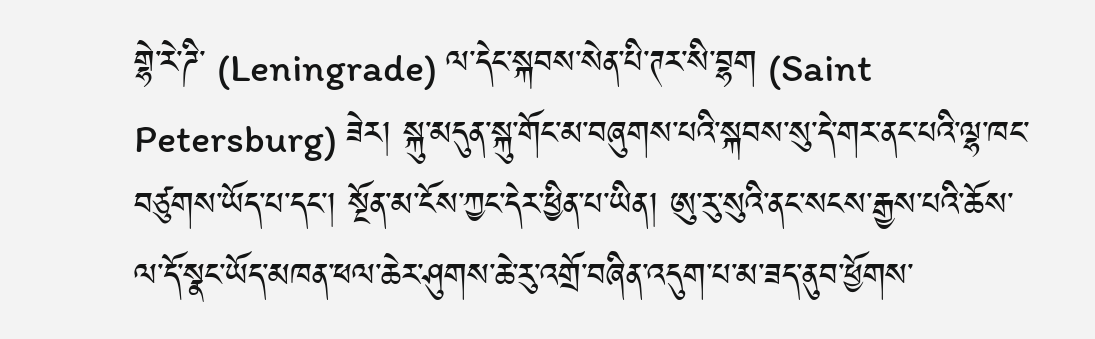གྷེ་རེ་ཌི་ (Leningrade) ལ་དེང་སྐབས་སེན་པི་ཊར་སི་བྷག (Saint Petersburg) ཟེར། སྐུ་མདུན་སྐུ་གོང་མ་བཞུགས་པའི་སྐབས་སུ་དེ་གར་ནང་པའི་ལྷ་ཁང་བཙུགས་ཡོད་པ་དང་། སྔོན་མ་ངོས་ཀྱང་དེར་ཕྱིན་པ་ཡིན། ཨུ་རུ་སུའི་ནང་སངས་རྒྱས་པའི་ཆོས་ལ་དོ་སྣང་ཡོད་མཁན་ཕལ་ཆེར་ཤུགས་ཆེ་རུ་འགྲོ་བཞིན་འདུག་པ་མ་ཟད་ནུབ་ཕྱོགས་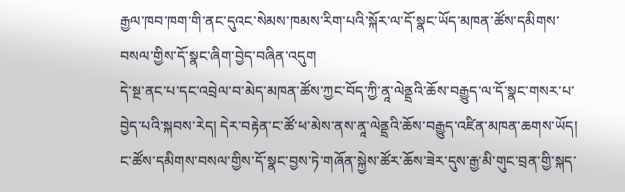རྒྱལ་ཁབ་ཁག་གི་ནང་དུའང་སེམས་ཁམས་རིག་པའི་སྐོར་ལ་དོ་སྣང་ཡོད་མཁན་ཚོས་དམིགས་བསལ་གྱིས་དོ་སྣང་ཞིག་བྱེད་བཞིན་འདུག
དེ་སྔ་ནང་པ་དང་འབྲེལ་བ་མེད་མཁན་ཚོས་ཀྱང་བོད་ཀྱི་ནཱ་ལེནྡྲའི་ཆོས་བརྒྱུད་ལ་དོ་སྣང་གསར་པ་བྱེད་པའི་སྐབས་རེད། དེར་བརྟེན་ང་ཚོ་ཕ་མེས་ནས་ནཱ་ལེནྡྲའི་ཆོས་བརྒྱུད་འཛིན་མཁན་ཆགས་ཡོད། ང་ཚོས་དམིགས་བསལ་གྱིས་དོ་སྣང་བྱས་ཏེ་གཞོན་སྐྱེས་ཚོར་ཆོས་ཟེར་དུས་རྒྱ་མི་གུང་བྲན་གྱི་སྐད་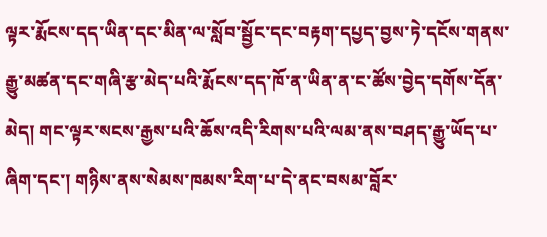ལྟར་རྨོངས་དད་ཡིན་དང་མིན་ལ་སློབ་སྦྱོང་དང་བརྟག་དཔྱད་བྱས་ཏེ་དངོས་གནས་རྒྱུ་མཚན་དང་གཞི་རྩ་མེད་པའི་རྨོངས་དད་ཁོ་ན་ཡིན་ན་ང་ཚོས་བྱེད་དགོས་དོན་མེད། གང་ལྟར་སངས་རྒྱས་པའི་ཆོས་འདི་རིགས་པའི་ལམ་ནས་བཤད་རྒྱུ་ཡོད་པ་ཞིག་དང་། གཉིས་ནས་སེམས་ཁམས་རིག་པ་དེ་ནང་བསམ་བློར་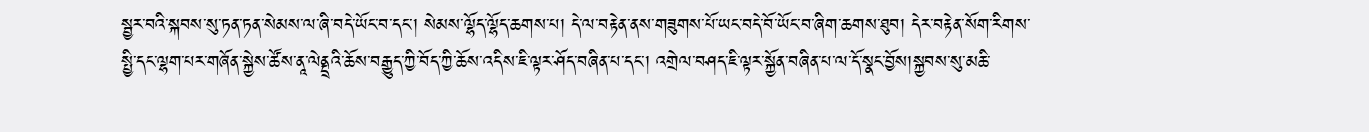སྦྱར་བའི་སྐབས་སུ་ཏན་ཏན་སེམས་ལ་ཞི་བདེ་ཡོང་བ་དང་། སེམས་ལྷོད་ལྷོད་ཆགས་པ། དེ་ལ་བརྟེན་ནས་གཟུགས་པོ་ཡང་བདེ་བོ་ཡོང་བ་ཞིག་ཆགས་ཐུབ། དེར་བརྟེན་སོག་རིགས་སྤྱི་དང་ལྷག་པར་གཞོན་སྐྱེས་ཚོས་ནཱ་ལེནྡྲའི་ཆོས་བརྒྱུད་ཀྱི་བོད་ཀྱི་ཆོས་འདིས་ཇི་ལྟར་ཤོད་བཞིན་པ་དང་། འགྲེལ་བཤད་ཇི་ལྟར་སྐྱོན་བཞིན་པ་ལ་དོ་སྣང་བྱོས།སྐྱབས་སུ་མཆི་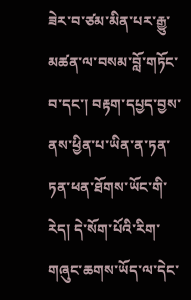ཟེར་བ་ཙམ་མིན་པར་རྒྱུ་མཚན་ལ་བསམ་བློ་གཏོང་བ་དང་། བརྟག་དཔྱད་བྱས་ནས་ཕྱིན་པ་ཡིན་ན་ཏན་ཏན་ཕན་ཐོགས་ཡོང་གི་རེད། དེ་སོག་པོའི་རིག་གཞུང་ཆགས་ཡོད་ལ་དེང་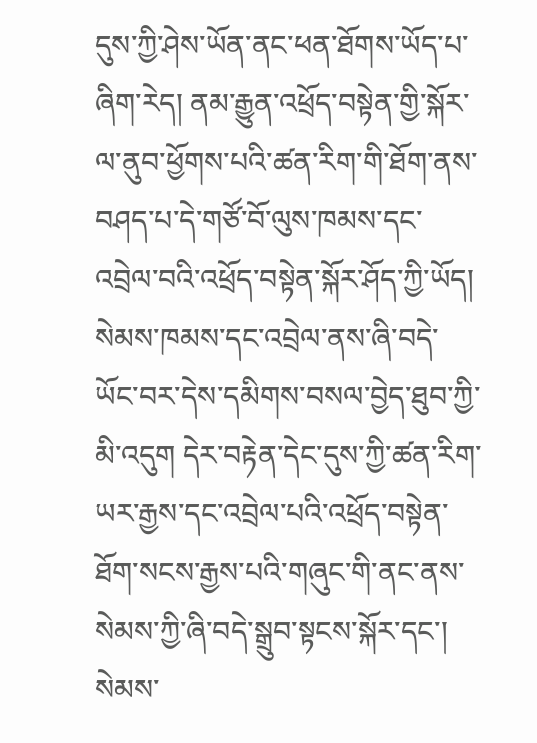དུས་ཀྱི་ཤེས་ཡོན་ནང་ཕན་ཐོགས་ཡོད་པ་ཞིག་རེད། ནམ་རྒྱུན་འཕྲོད་བསྟེན་གྱི་སྐོར་ལ་ནུབ་ཕྱོགས་པའི་ཚན་རིག་གི་ཐོག་ནས་བཤད་པ་དེ་གཙོ་བོ་ལུས་ཁམས་དང་འབྲེལ་བའི་འཕྲོད་བསྟེན་སྐོར་ཤོད་ཀྱི་ཡོད། སེམས་ཁམས་དང་འབྲེལ་ནས་ཞི་བདེ་ཡོང་བར་དེས་དམིགས་བསལ་བྱེད་ཐུབ་ཀྱི་མི་འདུག དེར་བརྟེན་དེང་དུས་ཀྱི་ཚན་རིག་ཡར་རྒྱས་དང་འབྲེལ་པའི་འཕྲོད་བསྟེན་ཐོག་སངས་རྒྱས་པའི་གཞུང་གི་ནང་ནས་སེམས་ཀྱི་ཞི་བདེ་སྒྲུབ་སྟངས་སྐོར་དང་། སེམས་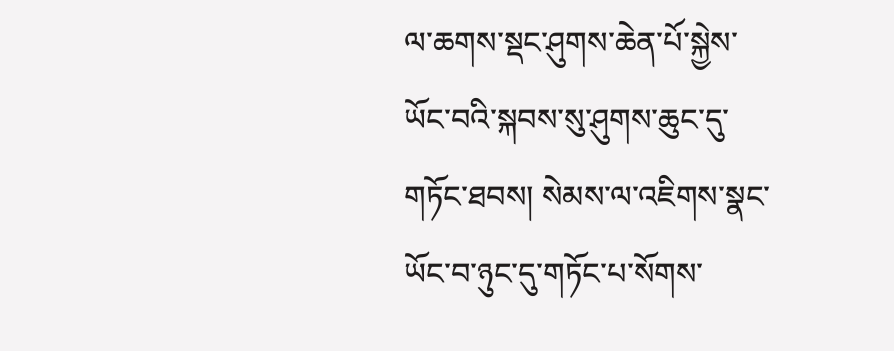ལ་ཆགས་སྡང་ཤུགས་ཆེན་པོ་སྐྱེས་ཡོང་བའི་སྐབས་སུ་ཤུགས་ཆུང་དུ་གཏོང་ཐབས། སེམས་ལ་འཇིགས་སྣང་ཡོང་བ་ཉུང་དུ་གཏོང་པ་སོགས་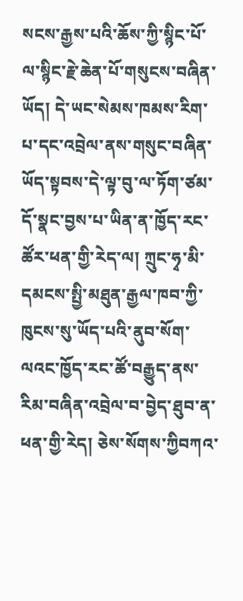སངས་རྒྱས་པའི་ཆོས་ཀྱི་སྙིང་པོ་ལ་སྙིང་རྗེ་ཆེན་པོ་གསུངས་བཞིན་ཡོད། དེ་ཡང་སེམས་ཁམས་རིག་པ་དང་འབྲེལ་ནས་གསུང་བཞིན་ཡོད་སྟབས་དེ་ལྟ་བུ་ལ་ཏོག་ཙམ་དོ་སྣང་བྱས་པ་ཡིན་ན་ཁྱོད་རང་ཚོར་ཕན་གྱི་རེད་ལ། ཀྲུང་ཧྭ་མི་དམངས་སྤྱི་མཐུན་རྒྱལ་ཁབ་ཀྱི་ཁུངས་སུ་ཡོད་པའི་ནུབ་སོག་ལའང་ཁྱོད་རང་ཚོ་བརྒྱུད་ནས་རིམ་བཞིན་འབྲེལ་བ་བྱེད་ཐུབ་ན་ཕན་གྱི་རེད། ཅེས་སོགས་ཀྱིབཀའ་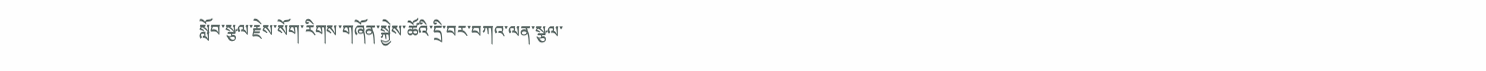སློབ་སྩལ་རྗེས་སོག་རིགས་གཞོན་སྐྱེས་ཚོའི་དྲི་བར་བཀའ་ལན་སྩལ་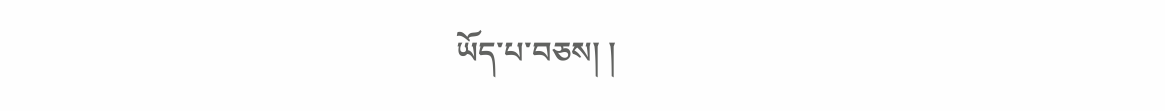ཡོད་པ་བཅས། །